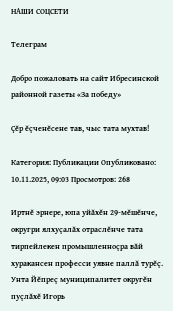НАШИ СОЦСЕТИ

Телеграм

Добро пожаловать на сайт Ибресинской районной газеты «За победу»

Çĕр ĕçченĕсене тав, чыс тата мухтав!

Категория: Публикации Опубликовано: 10.11.2025, 09:03 Просмотров: 268

Иртнĕ эрнере, юпа уйăхĕн 29-мĕшĕнче, округри ялхуçалăх отраслĕнче тата тирпейлекен промышленноçра вăй хуракансен професси уявне паллă турĕç. Унта Йĕпреç муниципалитет округĕн пуçлăхĕ Игорь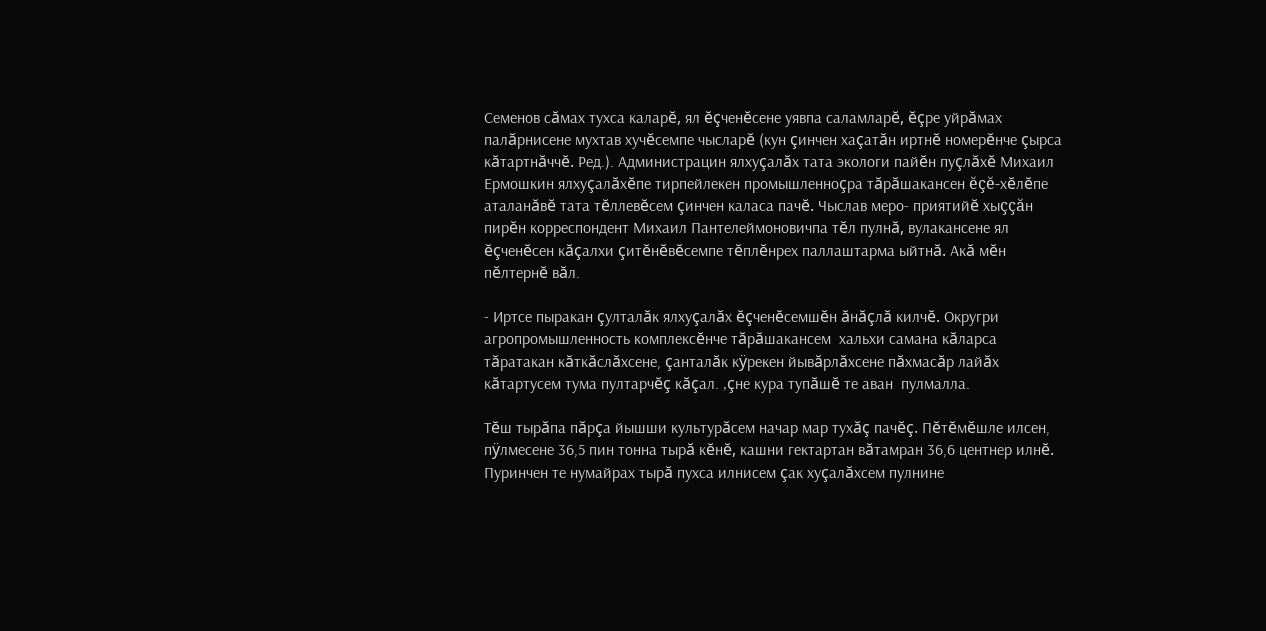Семенов сăмах тухса каларĕ, ял ĕçченĕсене уявпа саламларĕ, ĕçре уйрăмах палăрнисене мухтав хучĕсемпе чысларĕ (кун çинчен хаçатăн иртнĕ номерĕнче çырса кăтартнăччĕ. Ред.). Администрацин ялхуçалăх тата экологи пайĕн пуçлăхĕ Михаил Ермошкин ялхуçалăхĕпе тирпейлекен промышленноçра тăрăшакансен ĕçĕ-хĕлĕпе аталанăвĕ тата тĕллевĕсем çинчен каласа пачĕ. Чыслав меро- приятийĕ хыççăн пирĕн корреспондент Михаил Пантелеймоновичпа тĕл пулнă, вулакансене ял ĕçченĕсен кăçалхи çитĕнĕвĕсемпе тĕплĕнрех паллаштарма ыйтнă. Акă мĕн пĕлтернĕ вăл.

- Иртсе пыракан çулталăк ялхуçалăх ĕçченĕсемшĕн ăнăçлă килчĕ. Округри агропромышленность комплексĕнче тăрăшакансем  хальхи самана кăларса тăратакан кăткăслăхсене, çанталăк кÿрекен йывăрлăхсене пăхмасăр лайăх кăтартусем тума пултарчĕç кăçал. ,çне кура тупăшĕ те аван  пулмалла.

Тĕш тырăпа пăрçа йышши культурăсем начар мар тухăç пачĕç. Пĕтĕмĕшле илсен, пÿлмесене 36,5 пин тонна тырă кĕнĕ, кашни гектартан вăтамран 36,6 центнер илнĕ. Пуринчен те нумайрах тырă пухса илнисем çак хуçалăхсем пулнине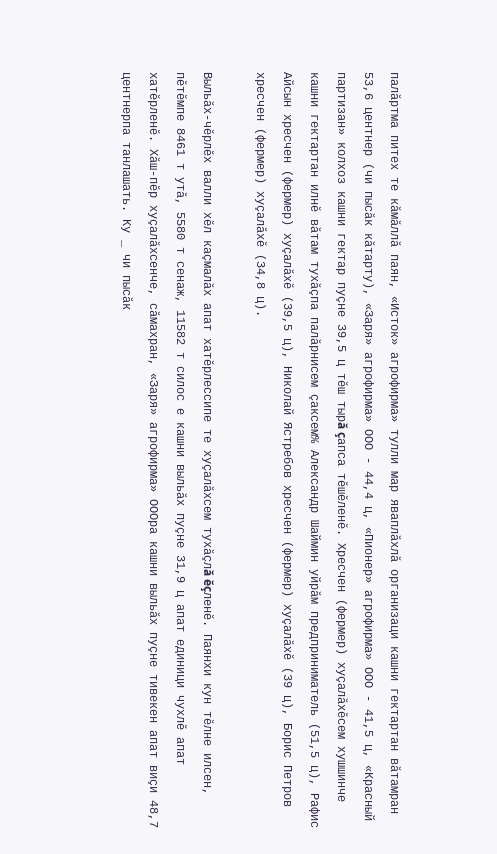палăртма питех те кăмăллă паян, «Исток» агрофирма» тулли мар яваплăхлă организаци кашни гектартан вăтамран 53,6 центнер (чи пысăк кăтарту), «Заря» агрофирма» ООО - 44,4 ц, «Пионер» агрофирма» ООО - 41,5 ц, «Красный партизан» колхоз кашни гектар пуçне 39,5 ц тĕш тырă çапса тĕшĕленĕ. Хресчен (фермер) хуçалăхĕсем хушшинче кашни гектартан илнĕ вăтам тухăçпа палăрнисем çаксем% Александр Шаймин уйрăм предприниматель (51,5 ц), Рафис Айсын хресчен (фермер) хуçалăхĕ (39,5 ц), Николай Ястребов хресчен (фермер) хуçалăхĕ (39 ц), Борис Петров хресчен (фермер) хуçалăхĕ (34,8 ц).

Выльăх-чĕрлĕх валли хĕл каçмалăх апат хатĕрлессипе те хуçалăхсем тухăçлă ĕçленĕ. Паянхи кун тĕлне илсен, пĕтĕмпе 8461 т утă, 5580 т сенаж, 11582 т силос е кашни выльăх пуçне 31,9 ц апат единици чухлĕ апат хатĕрленĕ. Хăш-пĕр хуçалăхсенче, сăмахран, «Заря» агрофирма» ОООра кашни выльăх пуçне тивекен апат виçи 48,7 центнерпа танлашать. Ку _ чи пысăк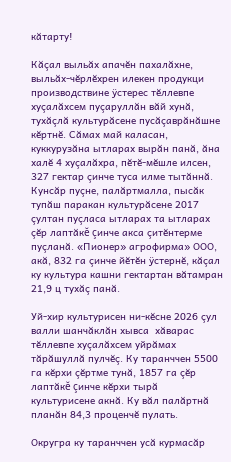кăтарту!

Кăçал выльăх апачĕн пахалăхне, выльăх-чĕрлĕхрен илекен продукци производствине ÿстерес тĕллевпе хуçалăхсем пуçаруллăн вăй хунă, тухăçлă культурăсене пусăçаврăнăшне кĕртнĕ. Сăмах май каласан, куккурузăна ытларах вырăн панă, ăна халĕ 4 хуçалăхра, пĕтĕ-мĕшле илсен, 327 гектар çинче туса илме тытăннă. Кунсăр пуçне, палăртмалла, пысăк тупăш паракан культурăсене 2017 çултан пуçласа ытларах та ытларах çĕр лаптăкĕ çинче акса çитĕнтерме пуçланă. «Пионер» агрофирма» ООО, акă, 832 га çинче йĕтĕн ÿстернĕ, кăçал ку культура кашни гектартан вăтамран 21,9 ц тухăç панă.

Уй-хир культурисен ни-кĕсне 2026 çул валли шанчăклăн хывса  хăварас тĕллевпе хуçалăхсем уйрăмах тăрăшуллă пулчĕç. Ку таранччен 5500 га кĕрхи çĕртме тунă, 1857 га çĕр лаптăкĕ çинче кĕрхи тырă культурисене акнă. Ку вăл палăртнă планăн 84,3 проценчĕ пулать.

Округра ку таранччен усă курмасăр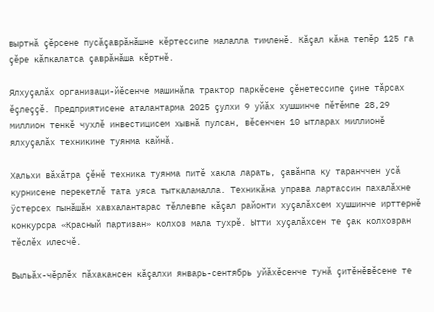выртнă çĕрсене пусăçаврăнăшне кĕртессипе малалла тимленĕ. Кăçал кăна тепĕр 125 га çĕре кăпкалатса çаврăнăша кĕртнĕ.

Ялхуçалăх организаци-йĕсенче машинăпа трактор паркĕсене çĕнетессипе çине тăрсах ĕçлеççĕ. Предприятисене аталантарма 2025 çулхи 9 уйăх хушшинче пĕтĕмпе 28,29 миллион тенкĕ чухлĕ инвестицисем хывнă пулсан, вĕсенчен 10 ытларах миллионĕ ялхуçалăх техникине туянма кайнă.

Хальхи вăхăтра çĕнĕ техника туянма питĕ хакла ларать, çавăнпа ку таранччен усă курнисене перекетлĕ тата уяса тыткаламалла. Техникăна управа лартассин пахалăхне ÿстерсех пынăшăн хавхалантарас тĕллевпе кăçал районти хуçалăхсем хушшинче ирттернĕ конкурсра «Красный партизан» колхоз мала тухрĕ. Ытти хуçалăхсен те çак колхозран тĕслĕх илесчĕ.

Выльăх-чĕрлĕх пăхакансен кăçалхи январь-сентябрь уйăхĕсенче тунă çитĕнĕвĕсене те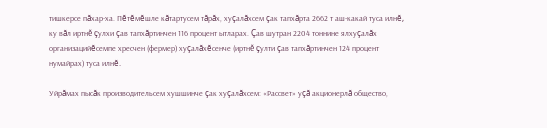тишкерсе пăхар-ха. Пĕтĕмĕшле кăтартусем тăрăх, хуçалăхсем çак тапхăрта 2662 т аш-какай туса илнĕ, ку вăл иртнĕ çулхи çав тапхăртинчен 116 процент ытларах. Çав шутран 2204 тоннине ялхуçалăх организацийĕсемпе хресчен (фермер) хуçалăхĕсенче (иртнĕ çулти çав тапхăртинчен 124 процент нумайрах) туса илнĕ.

Уйрăмах пысăк производительсем хушшинче çак хуçалăхсем: «Рассвет» уçă акционерлă общество,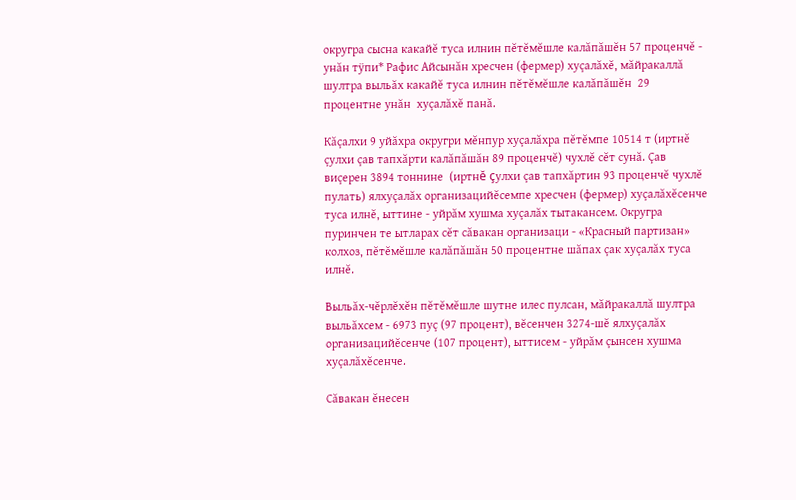округра сысна какайĕ туса илнин пĕтĕмĕшле калăпăшĕн 57 проценчĕ - унăн тÿпи* Рафис Айсынăн хресчен (фермер) хуçалăхĕ, мăйракаллă        шултра выльăх какайĕ туса илнин пĕтĕмĕшле калăпăшĕн  29 процентне унăн  хуçалăхĕ панă.

Кăçалхи 9 уйăхра округри мĕнпур хуçалăхра пĕтĕмпе 10514 т (иртнĕ çулхи çав тапхăрти калăпăшăн 89 проценчĕ) чухлĕ сĕт сунă. Çав виçерен 3894 тоннине  (иртнĕ çулхи çав тапхăртин 93 проценчĕ чухлĕ пулать) ялхуçалăх организацийĕсемпе хресчен (фермер) хуçалăхĕсенче туса илнĕ, ыттине - уйрăм хушма хуçалăх тытакансем. Округра пуринчен те ытларах сĕт сăвакан организаци - «Красный партизан» колхоз, пĕтĕмĕшле калăпăшăн 50 процентне шăпах çак хуçалăх туса илнĕ.

Выльăх-чĕрлĕхĕн пĕтĕмĕшле шутне илес пулсан, мăйракаллă шултра выльăхсем - 6973 пуç (97 процент), вĕсенчен 3274-шĕ ялхуçалăх организацийĕсенче (107 процент), ыттисем - уйрăм çынсен хушма хуçалăхĕсенче.

Сăвакан ĕнесен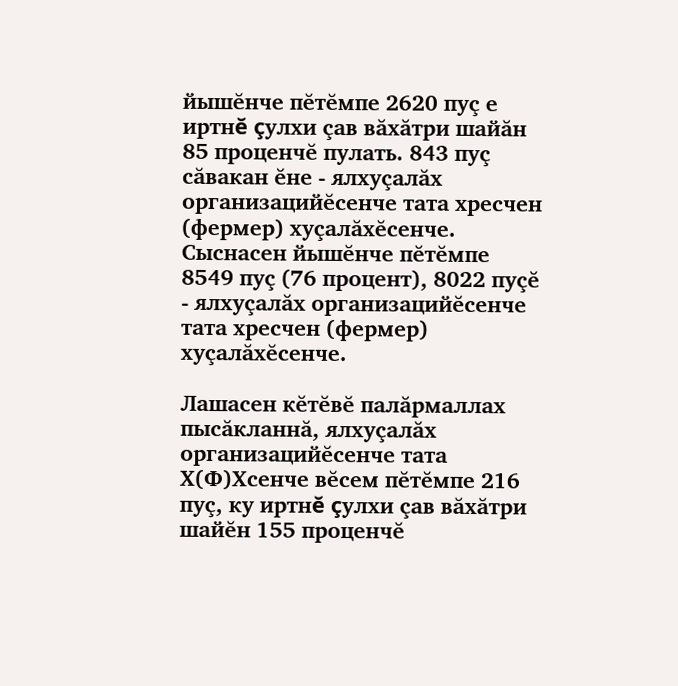йышĕнче пĕтĕмпе 2620 пуç е иртнĕ çулхи çав вăхăтри шайăн 85 проценчĕ пулать. 843 пуç сăвакан ĕне - ялхуçалăх организацийĕсенче тата хресчен (фермер) хуçалăхĕсенче. Сыснасен йышĕнче пĕтĕмпе 8549 пуç (76 процент), 8022 пуçĕ - ялхуçалăх организацийĕсенче тата хресчен (фермер) хуçалăхĕсенче.

Лашасен кĕтĕвĕ палăрмаллах пысăкланнă, ялхуçалăх организацийĕсенче тата Х(Ф)Хсенче вĕсем пĕтĕмпе 216 пуç, ку иртнĕ çулхи çав вăхăтри шайĕн 155 проценчĕ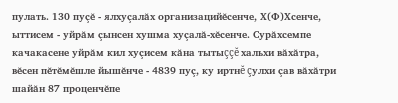пулать. 130 пуçĕ - ялхуçалăх организацийĕсенче, Х(Ф)Хсенче, ыттисем - уйрăм çынсен хушма хуçалă-хĕсенче. Сурăхсемпе качакасене уйрăм кил хуçисем кăна тытыççĕ хальхи вăхăтра, вĕсен пĕтĕмĕшле йышĕнче - 4839 пуç, ку иртнĕ çулхи çав вăхăтри шайăн 87 проценчĕпе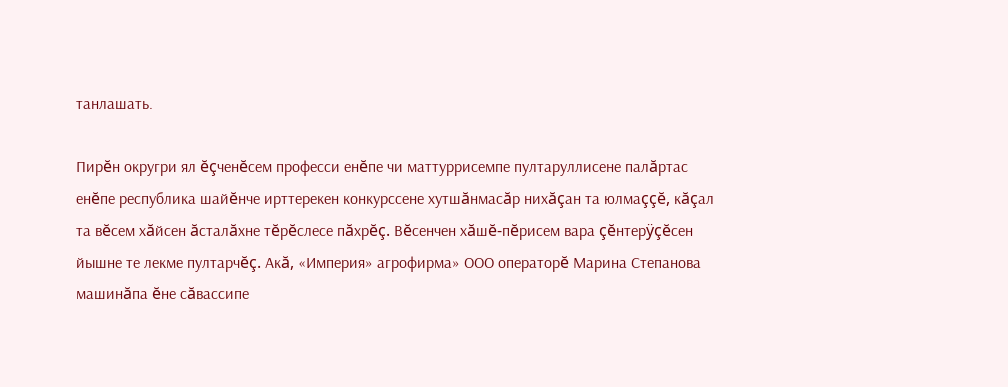танлашать.

Пирĕн округри ял ĕçченĕсем професси енĕпе чи маттуррисемпе пултаруллисене палăртас енĕпе республика шайĕнче ирттерекен конкурссене хутшăнмасăр нихăçан та юлмаççĕ, кăçал та вĕсем хăйсен ăсталăхне тĕрĕслесе пăхрĕç. Вĕсенчен хăшĕ-пĕрисем вара çĕнтерÿçĕсен йышне те лекме пултарчĕç. Акă, «Империя» агрофирма» ООО операторĕ Марина Степанова машинăпа ĕне сăвассипе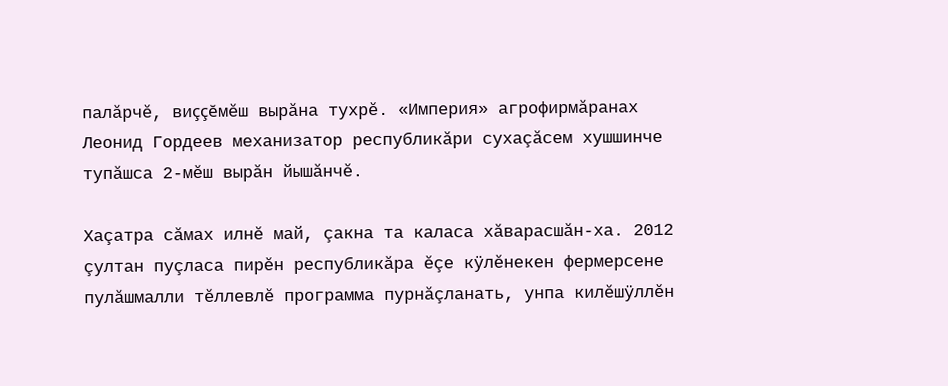палăрчĕ, виççĕмĕш вырăна тухрĕ. «Империя» агрофирмăранах Леонид Гордеев механизатор республикăри сухаçăсем хушшинче тупăшса 2-мĕш вырăн йышăнчĕ.

Хаçатра сăмах илнĕ май, çакна та каласа хăварасшăн-ха. 2012 çултан пуçласа пирĕн республикăра ĕçе кÿлĕнекен фермерсене пулăшмалли тĕллевлĕ программа пурнăçланать, унпа килĕшÿллĕн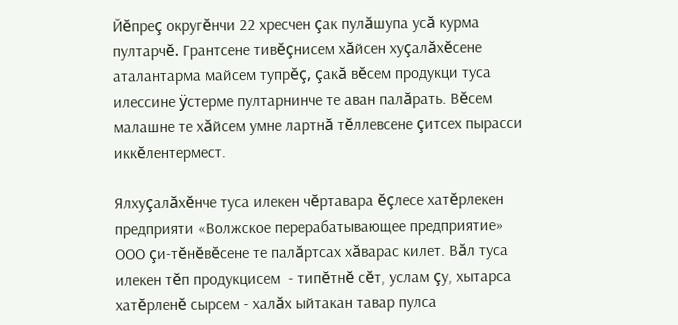Йĕпреç округĕнчи 22 хресчен çак пулăшупа усă курма пултарчĕ. Грантсене тивĕçнисем хăйсен хуçалăхĕсене аталантарма майсем тупрĕç, çакă вĕсем продукци туса илессине ÿстерме пултарнинче те аван палăрать. Вĕсем малашне те хăйсем умне лартнă тĕллевсене çитсех пырасси иккĕлентермест.

Ялхуçалăхĕнче туса илекен чĕртавара ĕçлесе хатĕрлекен предприяти «Волжское перерабатывающее предприятие» ООО çи-тĕнĕвĕсене те палăртсах хăварас килет. Вăл туса илекен тĕп продукцисем  - типĕтнĕ сĕт, услам çу, хытарса хатĕрленĕ сырсем - халăх ыйтакан тавар пулса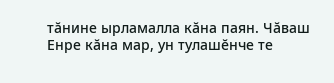тăнине ырламалла кăна паян. Чăваш Енре кăна мар, ун тулашĕнче те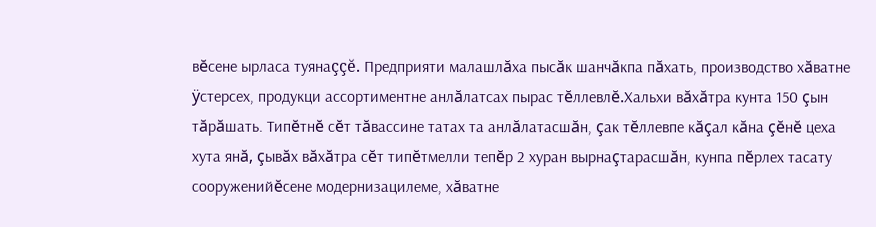вĕсене ырласа туянаççĕ. Предприяти малашлăха пысăк шанчăкпа пăхать, производство хăватне ÿстерсех, продукци ассортиментне анлăлатсах пырас тĕллевлĕ.Хальхи вăхăтра кунта 150 çын тăрăшать. Типĕтнĕ сĕт тăвассине татах та анлăлатасшăн, çак тĕллевпе кăçал кăна çĕнĕ цеха хута янă, çывăх вăхăтра сĕт типĕтмелли тепĕр 2 хуран вырнаçтарасшăн, кунпа пĕрлех тасату сооруженийĕсене модернизацилеме, хăватне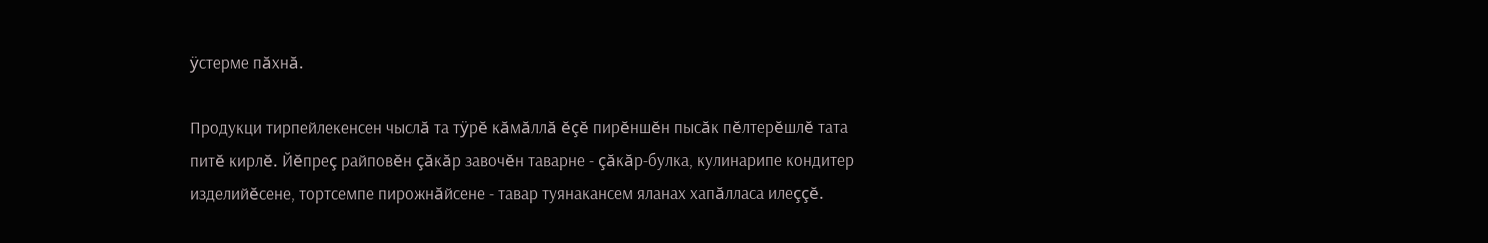ÿстерме пăхнă.

Продукци тирпейлекенсен чыслă та тÿрĕ кăмăллă ĕçĕ пирĕншĕн пысăк пĕлтерĕшлĕ тата питĕ кирлĕ. Йĕпреç райповĕн çăкăр завочĕн таварне - çăкăр-булка, кулинарипе кондитер изделийĕсене, тортсемпе пирожнăйсене - тавар туянакансем яланах хапăлласа илеççĕ.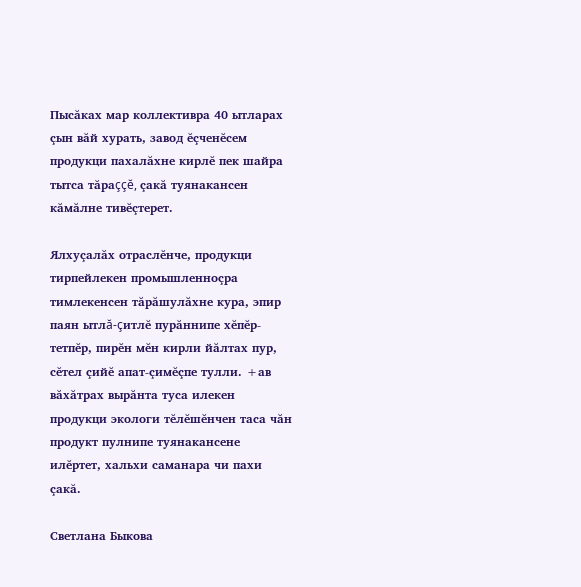Пысăках мар коллективра 40 ытларах çын вăй хурать, завод ĕçченĕсем продукци пахалăхне кирлĕ пек шайра тытса тăраççĕ, çакă туянакансен кăмăлне тивĕçтерет.

Ялхуçалăх отраслĕнче, продукци тирпейлекен промышленноçра тимлекенсен тăрăшулăхне кура, эпир паян ытлă-çитлĕ пурăннипе хĕпĕр-тетпĕр, пирĕн мĕн кирли йăлтах пур, сĕтел çийĕ апат-çимĕçпе тулли. +ав вăхăтрах вырăнта туса илекен продукци экологи тĕлĕшĕнчен таса чăн продукт пулнипе туянакансене илĕртет, хальхи саманара чи пахи çакă.

Светлана Быкова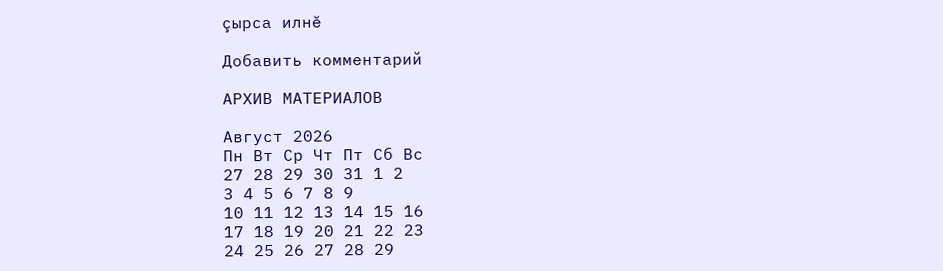çырса илнĕ

Добавить комментарий

АРХИВ МАТЕРИАЛОВ

Август 2026
Пн Вт Ср Чт Пт Сб Вс
27 28 29 30 31 1 2
3 4 5 6 7 8 9
10 11 12 13 14 15 16
17 18 19 20 21 22 23
24 25 26 27 28 29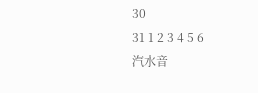30
31 1 2 3 4 5 6
汽水音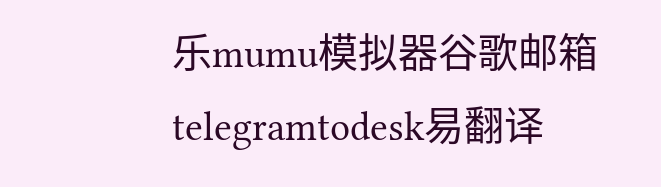乐mumu模拟器谷歌邮箱telegramtodesk易翻译